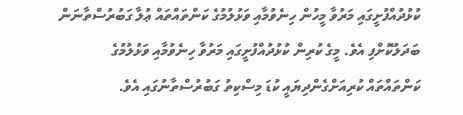ކުޅުދުއްފުށީގައި މަރުވާ މީހުން ހިނެވުމާއި ވަޅުލުމުގެ ކަންތައްތައް ޢުލާ ގަބުރުސްތާނަން ބަދަލުކޮށްފި އެވެ. މީގެ ކުރިން ކުޅުދުއްފުށީގައި މަރުވާ ހިނެވުމާއި ވަޅުލުމުގެ ކަންތައްތައް ކުރިއަށްގެންދިޔައީ ކުޑަ މިސްކިތު ގަބުރުސްތާނުގައި އެވެ.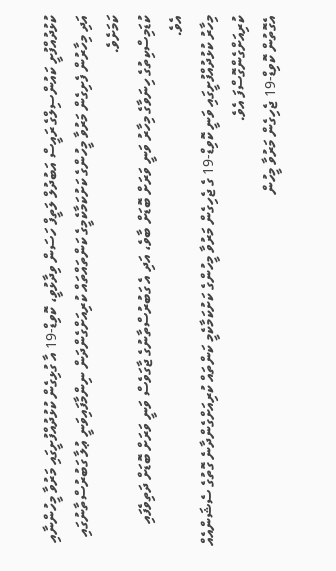ކުޅުދުއްފުށީ ކައުންސިލްގެ ރައީސް އަބުދުލް ލަތީފް ހަސަން ވިދާޅުވީ، ކޮވިޑް-19 އާ ގުޅިގެން ކުޅުދުއްފުށީގައި މަރުވާ މީހުންނާއި އަދި މިހާރުން ފެށިގެން މަރުވާ މީހުންގެ ކަށުކަމާކެމީގެ ކަންތައްތައް ކުރިއަށްގެންދަން ނިންމާފައިވަނީ ޢުލާ ގަބުރުސްތާނުގައި ކަމަށެވެ.
ކުޑަމިސްކިތުގެ ހިނަވާގެ މިހާރު ވަނީ ވަރަށް ބޮޑަށް ބާވެ، އަދި އެ ގަބުރުސްތާނުގެ ޖާގަވެސް ވަނީ ވަރަށް ބޮޑަށް ދަތިވެފައި އެވެ.
މިހާރު ކުޅުދުއްފުށީގައި ވަނީ ކޮވިޑް-19 ގެ ޖެހިގެން މަރުވާ މީހުންގެ ކަށުކަމާކެމީ ކަންތައް ކުރިއަށްގެންދާނެ ގޮތުގެ ސެޝަންއެއް ކުރިއަށްގެންގޮސްފަ އެވެ.
އެގޮތުން ކޮވިޑް-19 ޖެހިގެން މަރުވާ މީހުން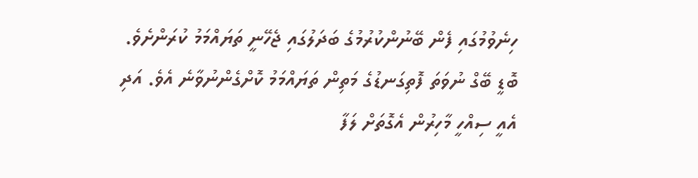ހިނެވުމުގައި ފެން ބޭނުންކުރުމުގެ ބަދަލުގައި ޖެހޭނީ ތަޔައްމަމު ކުރަންށެވެ. ބޮޑީ ބޭގް ނުވަތަ ފޮތިގަނޑުގެ މަތިން ތަޔައްމަމު ކޮށްގެންނުވާނެ އެވެ. އަދި އެއީ ސިއްހީ މާހިރުން އެގޮތަށް ލަފާ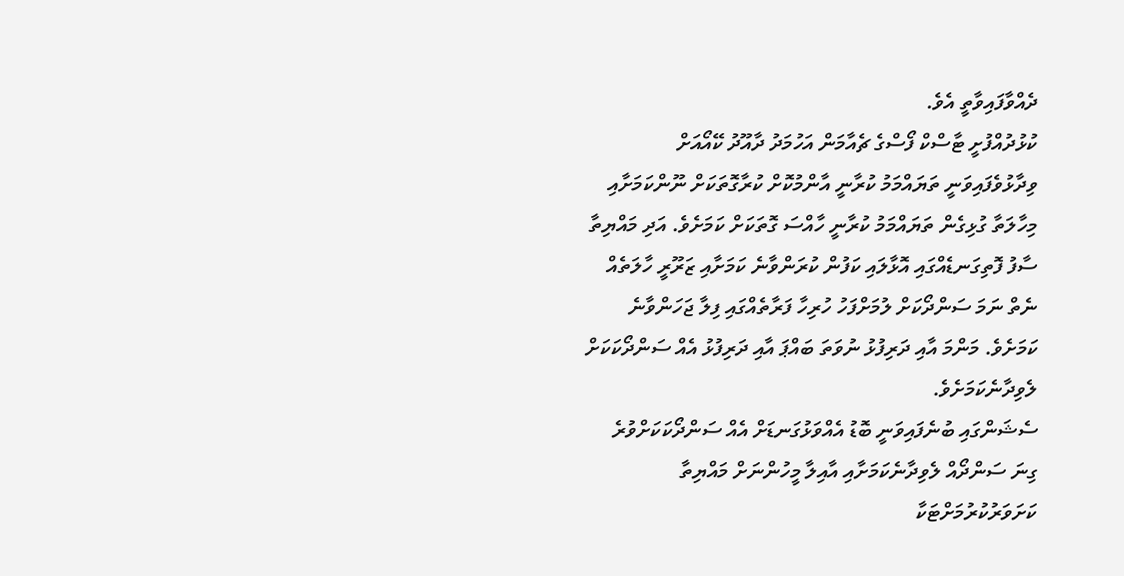ދެއްވާފައިވާތީ އެވެ.
ކުޅުދުއްފުށީ ޓާސްކް ފޯސްގެ ޗެއާމަން އަހުމަދު ދާއޫދު ކޭއޯއަށް ވިދާޅުވެފައިވަނީ ތަޔައްމަމު ކުރާނީ އާންމުކޮށް ކުރާގޮތަކަށް ނޫންކަމަށާއި މިހާލަތާ ގުޅިގެން ތަޔައްމަމު ކުރާނީ ހާއްސަ ގޮތަކަށް ކަމަށެވެ. އަދި މައްޔިތާ ސާފު ފޮތިގަނޑެއްގައި އޮޅާލައި ކަފުން ކުރަންވާނެ ކަމަށާއި ޒަރޫރީ ހާލަތެއް ނެތް ނަމަ ސަންދޯކަށް ލުމަށްފަހު ހުރިހާ ފަރާތެއްގައި ފިލާ ޖަހަންވާނެ ކަމަށެވެ. މަންމަ އާއި ދަރިފުޅު ނުވަތަ ބައްޕަ އާއި ދަރިފުޅު އެއް ސަންދޯކަކަށް ލެވިދާނެކަމަށެވެ.
ސެޝަންގައި ބުނެފައިވަނީ ބޮޑު އެއްވަޅުގަނޑަށް އެއް ސަންދޯކަކަށްވުރެ ގިނަ ސަންދޯއް ލެވިދާނެކަމަށާއި އާއިލާ މީހުންނަށް މައްޔިތާ ކަށަވަރުކުރުމަށްޓަކާ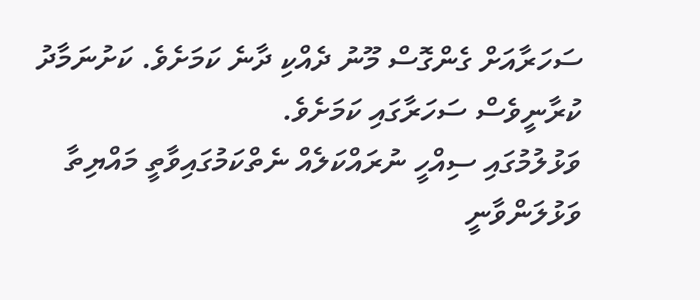ސަހަރާއަށް ގެންގޮސް މޫނު ދެއްކި ދާނެ ކަމަށެވެ. ކަށުނަމާދު ކުރާނީވެސް ސަހަރާގައި ކަމަށެވެ.
ވަޅުލުމުގައި ސިއްހީ ނުރައްކަލެއް ނެތްކަމުގައިވާތީ މައްޔިތާ ވަޅުލަންވާނީ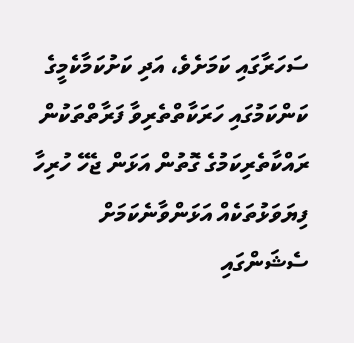ސަހަރާގައި ކަމަށެވެ، އަދި ކަށުކަމާކެމީގެ ކަންކަމުގައި ހަރަކާތްތެރިވާ ފަރާތްތަކުން ރައްކާތެރިކަމުގެ ގޮތުން އަޅަން ޖެހޭ ހުރިހާ ފިޔަވަޅުތަކެއް އަޅަންވާނެކަމަށް ސެޝަންގައި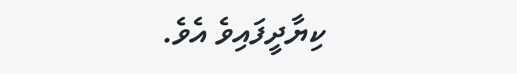ކިޔާދީފައިވެ އެވެ.